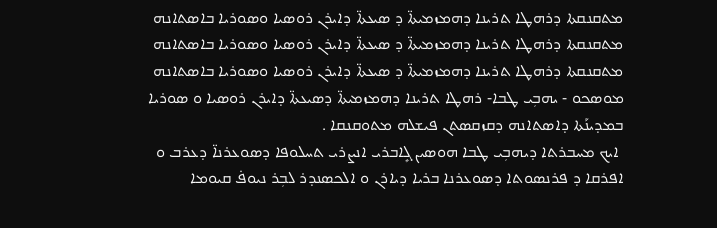ܡܬܩܢܩܬܐ ܕܪܗܛܐ ܬܪܝܢܐ ܕܗܡܙܡܝܬܐ̈ ܕ ܣܝܥܬܐ̈ ܕܐܝܪܢ ܪܘܣܝܐ ܘܣܘܪܝܐ ܒܐܣܬܐܢܗ
ܡܬܩܢܩܬܐ ܕܪܗܛܐ ܬܪܝܢܐ ܕܗܡܙܡܝܬܐ̈ ܕ ܣܝܥܬܐ̈ ܕܐܝܪܢ ܪܘܣܝܐ ܘܣܘܪܝܐ ܒܐܣܬܐܢܗ
ܡܬܩܢܩܬܐ ܕܪܗܛܐ ܬܪܝܢܐ ܕܗܡܙܡܝܬܐ̈ ܕ ܣܝܥܬܐ̈ ܕܐܝܪܢ ܪܘܣܝܐ ܘܣܘܪܝܐ ܒܐܣܬܐܢܗ
ܡܘܣܟܘ - ܝܗܒܼܝ ܛܒܐ- ܪܗܛܐ ܬܪܝܢܐ ܕܗܡܙܡܝܬܐ̈ ܕܣܝܥܬܐ̈ ܕܐܝܪܢ ܪܘܣܝܐ ܘ ܣܘܪܝܐ ܒܡܕܝܢܰܬܐ ܕܐܣܬܐܢܗ ܕܩܙܩܣܬܢ ܦܝܫܠܗ ܡܬܘܩܢܩܐ .
 ܐܝܟ ܡܚܒܪܬܐ ܕܝܗܒܼܝ ܛܒܐ ܗܘܣܝܢ ܓܻܐܒܪܝ ܐܢܨܪܝ ܬܚܠܘܦܐ ܕܣܘܥܪܢܐ̈ ܕܥܪܒ ܘ ܐܦܪܩܐ ܕ ܦܪܢܣܘܬܐ ܕܣܘܥܪܢܐ ܒܪܝܐ ܕܝܐܪܢ ܘ ܐܠܟܣܢܕܪ ܠܒܼܪ ܢܝܘܦ̇ ܩܝܘܡܐ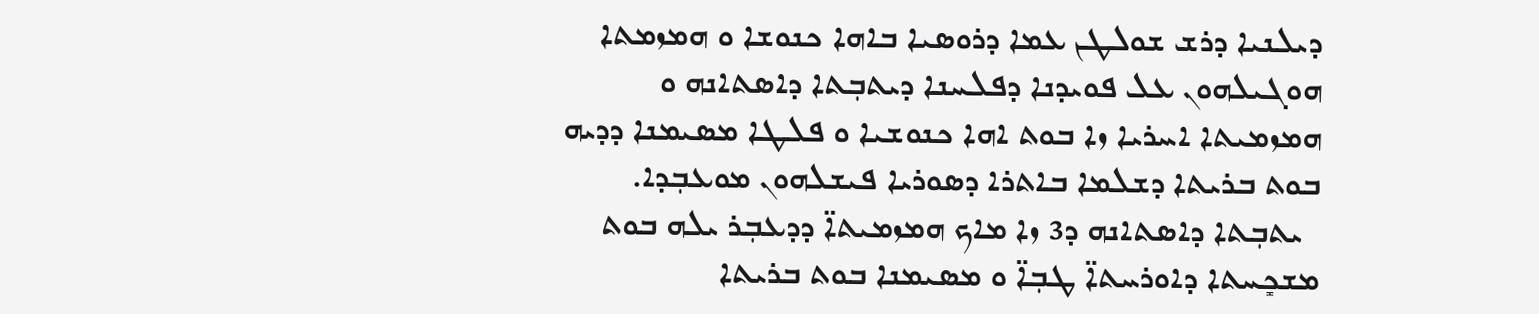ܕܝܠܢܝܐ ܕܪܫ ܫܘܠܛܢ ܥܡܐ ܕܪܘܣܝܐ ܒܐܗܐ ܟܢܘܫܐ ܘ ܗܡܙܡܬܐ ܗܘܓܝܠܗܘܢ ܥܠ ܦܘܝܕܢܐ ܕܦܠܚܢܐ ܕܝܬܒܼܬܐ ܕܐܣܬܐܢܗ ܘ ܗܡܙܡܝܬܐ ܐܚܪܝܐ ܙܐ ܒܘܬ ܐܗܐ ܟܢܘܫܝܐ ܘ ܦܠܛܐ ܡܣܝܡܢܐ ܕܕܝܗ  ܒܘܬ ܒܪܝܬܐ ܕܫܠܡܐ ܒܐܬܪܐ ܕܣܘܪܝܐ ܦܝܫܠܗܘܢ ܡܘܥܒܼܕܐ.
  ܝܬܒܼܬܐ ܕܐܣܬܐܢܗ ܕ3 ܙܐ ܡܐܟ ܗܡܙܡܝܬܐ̈ ܕܕܥܒܼܪ ܝܠܗ ܒܘܬ ܡܫܟܻܚܬܐ ܕܐܘܪܚܬܐ̈ ܛܒܼܐ̈ ܘ ܡܣܝܡܢܐ ܒܘܬ ܒܪܝܬܐ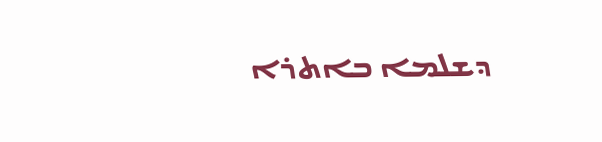ܕܫܠܡܐ ܒܐܬܪܐ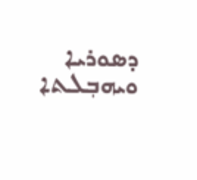ܕܣܘܪܝܐ ܘܝܗܒܼܠܬܐ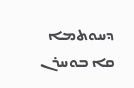ܕܚܘܬܡܐ ܩܐ ܒܘܚܪܢ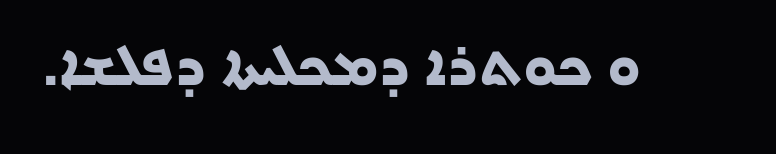ܘ ܟܘܬܪܐ ܕܡܟܠܝܬܐ ܕܦܠܫܐ.